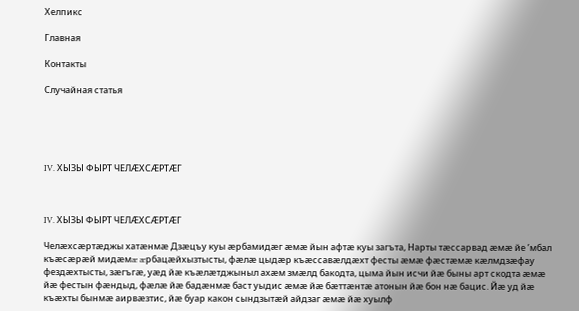Хелпикс

Главная

Контакты

Случайная статья





IV. ХЫЗЫ ФЫРТ ЧЕЛÆХСÆРТÆГ



IV. ХЫЗЫ ФЫРТ ЧЕЛÆХСÆРТÆГ

Челæхсæртæджы хатæнмæ Дзæцъу куы æрбамидæг æмæ йын афтæ куы загъта, Нарты тæссарвад æмæ йе ’мбал къæсæрæй мидæмæ æрбацæйхызтысты, фæлæ цыдæр къæссавæлдæхт фесты æмæ фæстæмæ кæлмдзæфау фездæхтысты, зæгъгæ, уæд йæ къæлæтджыныл ахæм змæлд бакодта, цыма йын исчи йæ быны арт скодта æмæ йæ фестын фæндыд, фæлæ йæ бадæнмæ баст уыдис æмæ йæ бæттæнтæ атонын йæ бон нæ бацис. Йæ уд йæ къæхты бынмæ аирвæзтис, йæ буар какон сындзытæй айдзаг æмæ йæ хуылф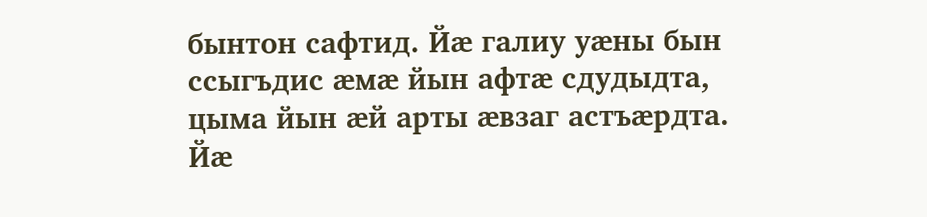бынтон сафтид. Йæ галиу уæны бын ссыгъдис æмæ йын афтæ сдудыдта, цыма йын æй арты æвзаг астъæрдта. Йæ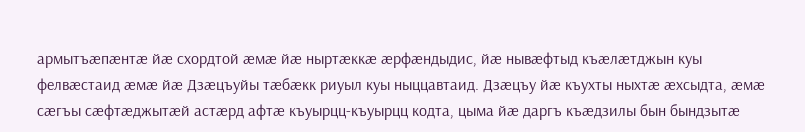армытъæпæнтæ йæ схордтой æмæ йæ ныртæккæ æрфæндыдис, йæ нывæфтыд къæлæтджын куы фелвæстаид æмæ йæ Дзæцъуйы тæбæкк риуыл куы ныццавтаид. Дзæцъу йæ къухты ныхтæ æхсыдта, æмæ сæгъы сæфтæджытæй астæрд афтæ къуырцц-къуырцц кодта, цыма йæ даргъ къæдзилы бын бындзытæ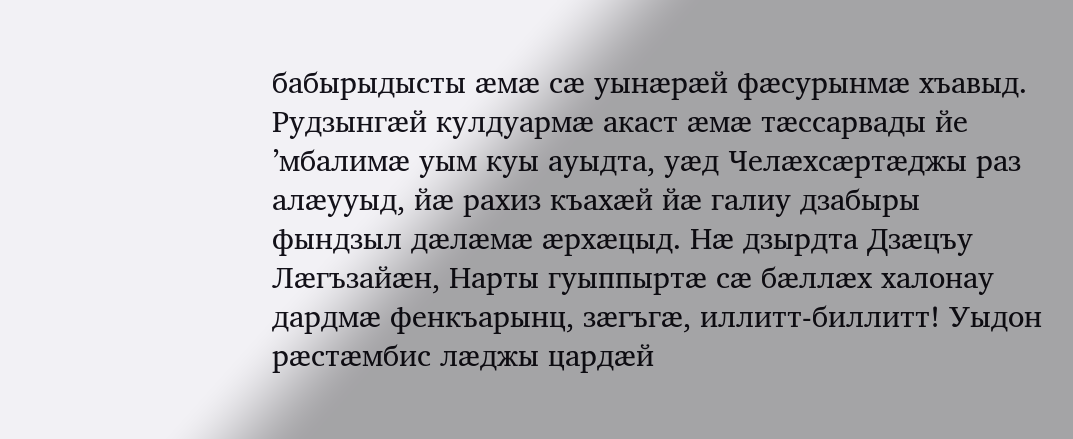бабырыдысты æмæ сæ уынæрæй фæсурынмæ хъавыд. Рудзынгæй кулдуармæ акаст æмæ тæссарвады йе ’мбалимæ уым куы ауыдта, уæд Челæхсæртæджы раз алæууыд, йæ рахиз къахæй йæ галиу дзабыры фындзыл дæлæмæ æрхæцыд. Нæ дзырдта Дзæцъу Лæгъзайæн, Нарты гуыппыртæ сæ бæллæх халонау дардмæ фенкъарынц, зæгъгæ, иллитт-биллитт! Уыдон рæстæмбис лæджы цардæй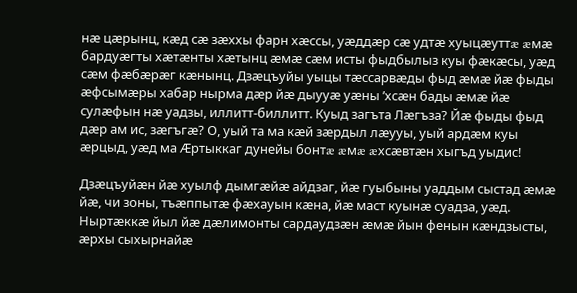нæ цæрынц, кæд сæ зæххы фарн хæссы, уæддæр сæ удтæ хуыцæуттæ æмæ бардуæгты хæтæнты хæтынц æмæ сæм исты фыдбылыз куы фæкæсы, уæд сæм фæбæрæг кæнынц. Дзæцъуйы уыцы тæссарвæды фыд æмæ йæ фыды æфсымæры хабар нырма дæр йæ дыууæ уæны ’хсæн бады æмæ йæ сулæфын нæ уадзы, иллитт-биллитт. Куыд загъта Лæгъза? Йæ фыды фыд дæр ам ис, зæгъгæ? О, уый та ма кæй зæрдыл лæууы, уый ардæм куы æрцыд, уæд ма Æртыккаг дунейы бонтæ æмæ æхсæвтæн хыгъд уыдис!

Дзæцъуйæн йæ хуылф дымгæйæ айдзаг, йæ гуыбыны уаддым сыстад æмæ йæ, чи зоны, тъæппытæ фæхауын кæна, йæ маст куынæ суадза, уæд. Ныртæккæ йыл йæ дæлимонты сардаудзæн æмæ йын фенын кæндзысты, æрхы сыхырнайæ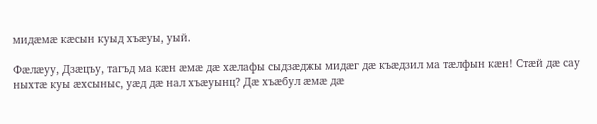мидæмæ кæсын куыд хъæуы, уый.

Фæлæуу, Дзæцъу, тагъд ма кæн æмæ дæ хæлафы сыдзæджы мидæг дæ къæдзил ма тæлфын кæн! Стæй дæ сау ныхтæ куы æхсыныс, уæд дæ нал хъæуынц? Дæ хъæбул æмæ дæ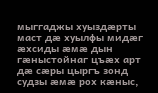мыггаджы хуыздæрты маст дæ хуылфы мидæг æхсиды æмæ дын гæныстойнаг цъæх арт дæ сæры цыргъ зонд судзы æмæ рох кæныс,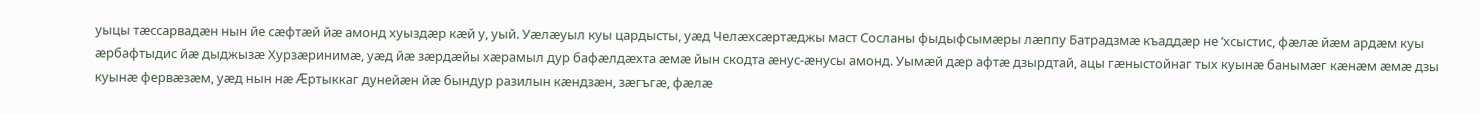уыцы тæссарвадæн нын йе сæфтæй йæ амонд хуыздæр кæй у, уый. Уæлæуыл куы цардысты, уæд Челæхсæртæджы маст Сосланы фыдыфсымæры лæппу Батрадзмæ къаддæр не ’хсыстис, фæлæ йæм ардæм куы æрбафтыдис йæ дыджызæ Хурзæринимæ, уæд йæ зæрдæйы хæрамыл дур бафæлдæхта æмæ йын скодта æнус-æнусы амонд. Уымæй дæр афтæ дзырдтай, ацы гæныстойнаг тых куынæ банымæг кæнæм æмæ дзы куынæ фервæзæм, уæд нын нæ Æртыккаг дунейæн йæ бындур разилын кæндзæн, зæгъгæ, фæлæ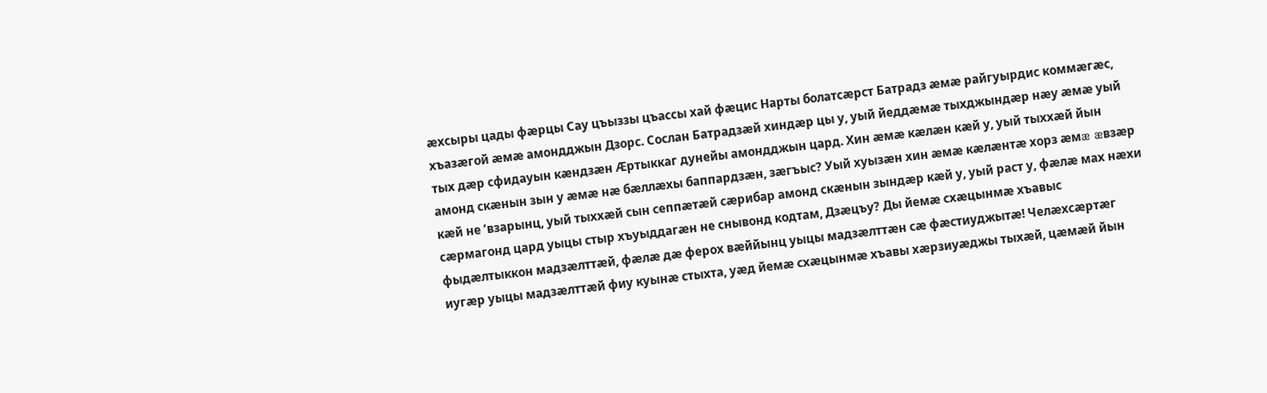æхсыры цады фæрцы Сау цъыззы цъассы хай фæцис Нарты болатсæрст Батрадз æмæ райгуырдис коммæгæс, хъазæгой æмæ амондджын Дзорс. Сослан Батрадзæй хиндæр цы у, уый йеддæмæ тыхджындæр нæу æмæ уый тых дæр сфидауын кæндзæн Æртыккаг дунейы амондджын цард. Хин æмæ кæлæн кæй у, уый тыххæй йын амонд скæнын зын у æмæ нæ бæллæхы баппардзæн, зæгъыс? Уый хуызæн хин æмæ кæлæнтæ хорз æмæ æвзæр кæй не ’взарынц, уый тыххæй сын сеппæтæй сæрибар амонд скæнын зындæр кæй у, уый раст у, фæлæ мах нæхи сæрмагонд цард уыцы стыр хъуыддагæн не снывонд кодтам, Дзæцъу? Ды йемæ схæцынмæ хъавыс фыдæлтыккон мадзæлттæй, фæлæ дæ ферох вæййынц уыцы мадзæлттæн сæ фæстиуджытæ! Челæхсæртæг иугæр уыцы мадзæлттæй фиу куынæ стыхта, уæд йемæ схæцынмæ хъавы хæрзиуæджы тыхæй, цæмæй йын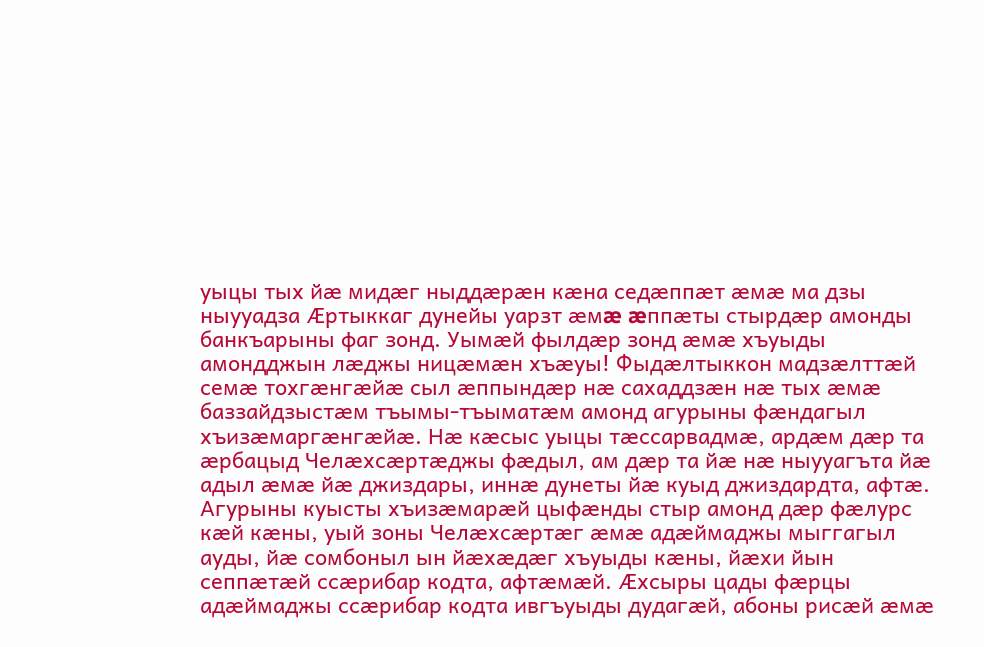уыцы тых йæ мидæг ныддæрæн кæна седæппæт æмæ ма дзы ныууадза Æртыккаг дунейы уарзт æмæ æппæты стырдæр амонды банкъарыны фаг зонд. Уымæй фылдæр зонд æмæ хъуыды амондджын лæджы ницæмæн хъæуы! Фыдæлтыккон мадзæлттæй семæ тохгæнгæйæ сыл æппындæр нæ сахаддзæн нæ тых æмæ баззайдзыстæм тъымы-тъыматæм амонд агурыны фæндагыл хъизæмаргæнгæйæ. Нæ кæсыс уыцы тæссарвадмæ, ардæм дæр та æрбацыд Челæхсæртæджы фæдыл, ам дæр та йæ нæ ныууагъта йæ адыл æмæ йæ джиздары, иннæ дунеты йæ куыд джиздардта, афтæ. Агурыны куысты хъизæмарæй цыфæнды стыр амонд дæр фæлурс кæй кæны, уый зоны Челæхсæртæг æмæ адæймаджы мыггагыл ауды, йæ сомбоныл ын йæхæдæг хъуыды кæны, йæхи йын сеппæтæй ссæрибар кодта, афтæмæй. Æхсыры цады фæрцы адæймаджы ссæрибар кодта ивгъуыды дудагæй, абоны рисæй æмæ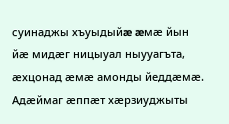суинаджы хъуыдыйæ æмæ йын йæ мидæг ницыуал ныууагъта, æхцонад æмæ амонды йеддæмæ. Адæймаг æппæт хæрзиуджыты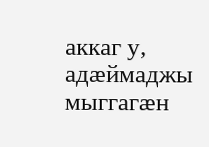аккаг у, адæймаджы мыггагæн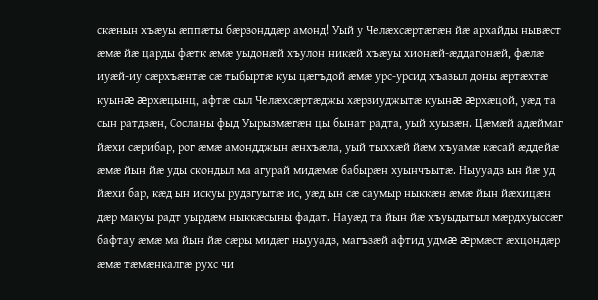скæнын хъæуы æппæты бæрзонддæр амонд! Уый у Челæхсæртæгæн йæ архайды нывæст æмæ йæ царды фæтк æмæ уыдонæй хъулон никæй хъæуы хионæй-æддагонæй, фæлæ иуæй-иу сæрхъæнтæ сæ тыбыртæ куы цæгъдой æмæ урс-урсид хъазыл доны æртæхтæ куынæ æрхæцынц, афтæ сыл Челæхсæртæджы хæрзиуджытæ куынæ æрхæцой, уæд та сын ратдзæн, Сосланы фыд Уырызмæгæн цы бынат радта, уый хуызæн. Цæмæй адæймаг йæхи сæрибар, рог æмæ амондджын æнхъæла, уый тыххæй йæм хъуамæ кæсай æддейæ æмæ йын йæ уды скондыл ма агурай мидæмæ бабырæн хуынчъытæ. Ныууадз ын йæ уд йæхи бар, кæд ын искуы рудзгуытæ ис, уæд ын сæ саумыр ныккæн æмæ йын йæхицæн дæр макуы радт уырдæм ныккæсыны фадат. Науæд та йын йæ хъуыдытыл мæрдхуыссæг бафтау æмæ ма йын йæ сæры мидæг ныууадз, магъзæй афтид удмæ æрмæст æхцондæр æмæ тæмæнкалгæ рухс чи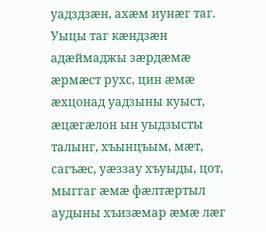уадздзæн, ахæм иунæг таг. Уыцы таг кæндзæн адæймаджы зæрдæмæ æрмæст рухс, цин æмæ æхцонад уадзыны куыст, æцæгæлон ын уыдзысты талынг, хъынцъым, мæт, сагъæс, уæззау хъуыды, цот, мыггаг æмæ фæлтæртыл аудыны хъизæмар æмæ лæг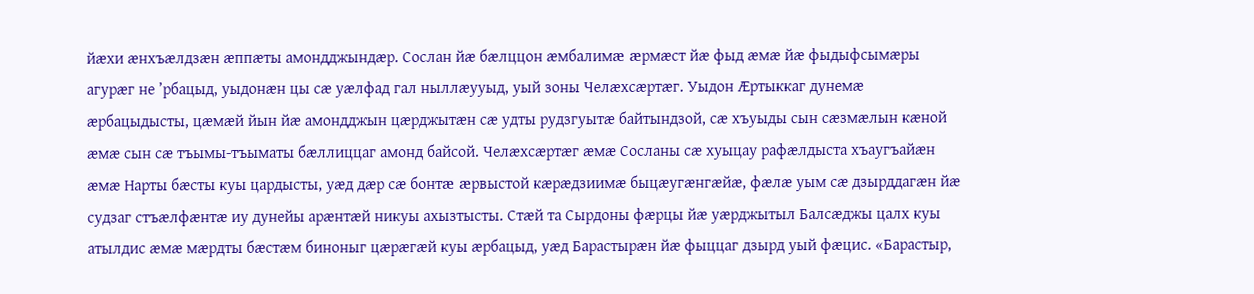йæхи æнхъæлдзæн æппæты амондджындæр. Сослан йæ бæлццон æмбалимæ æрмæст йæ фыд æмæ йæ фыдыфсымæры агурæг не ’рбацыд, уыдонæн цы сæ уæлфад гал ныллæууыд, уый зоны Челæхсæртæг. Уыдон Æртыккаг дунемæ æрбацыдысты, цæмæй йын йæ амондджын цæрджытæн сæ удты рудзгуытæ байтындзой, сæ хъуыды сын сæзмæлын кæной æмæ сын сæ тъымы-тъыматы бæллиццаг амонд байсой. Челæхсæртæг æмæ Сосланы сæ хуыцау рафæлдыста хъаугъайæн æмæ Нарты бæсты куы цардысты, уæд дæр сæ бонтæ æрвыстой кæрæдзиимæ быцæугæнгæйæ, фæлæ уым сæ дзырддагæн йæ судзаг стъæлфæнтæ иу дунейы арæнтæй никуы ахызтысты. Стæй та Сырдоны фæрцы йæ уæрджытыл Балсæджы цалх куы атылдис æмæ мæрдты бæстæм биноныг цæрæгæй куы æрбацыд, уæд Барастырæн йæ фыццаг дзырд уый фæцис. «Барастыр,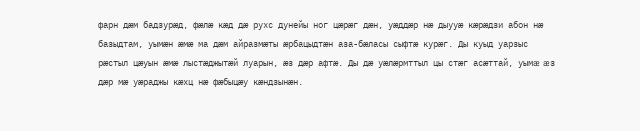фарн дæм бадзурæд, фæлæ кæд дæ рухс дунейы ног цæрæг дæн, уæддæр нæ дыууæ кæрæдзи абон нæ базыдтам, уымæн æмæ ма дæм айразмæты æрбацыдтæн аза-бæласы сыфтæ курæг. Ды куыд уарзыс рæстыл цæуын æмæ лыстæджытæй луарын, æз дæр афтæ. Ды дæ уæлæрмттыл цы стæг асæттай, уымæ æз дæр мæ уæраджы кæхц нæ фæбыцæу кæндзынæн.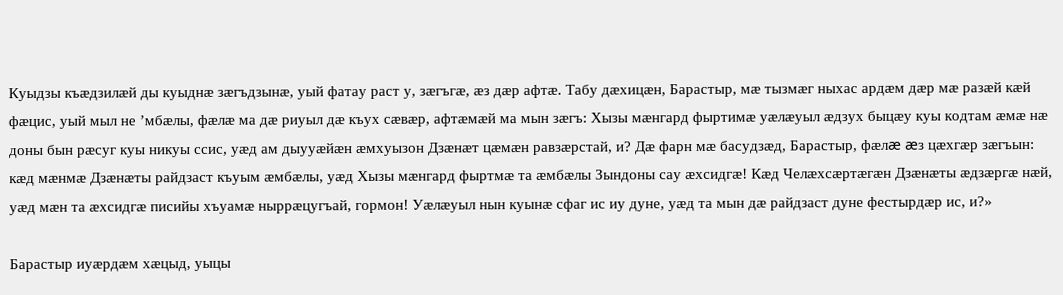Куыдзы къæдзилæй ды куыднæ зæгъдзынæ, уый фатау раст у, зæгъгæ, æз дæр афтæ. Табу дæхицæн, Барастыр, мæ тызмæг ныхас ардæм дæр мæ разæй кæй фæцис, уый мыл не ’мбæлы, фæлæ ма дæ риуыл дæ къух сæвæр, афтæмæй ма мын зæгъ: Хызы мæнгард фыртимæ уæлæуыл æдзух быцæу куы кодтам æмæ нæ доны бын рæсуг куы никуы ссис, уæд ам дыууæйæн æмхуызон Дзæнæт цæмæн равзæрстай, и? Дæ фарн мæ басудзæд, Барастыр, фæлæ æз цæхгæр зæгъын: кæд мæнмæ Дзæнæты райдзаст къуым æмбæлы, уæд Хызы мæнгард фыртмæ та æмбæлы Зындоны сау æхсидгæ! Кæд Челæхсæртæгæн Дзæнæты æдзæргæ нæй, уæд мæн та æхсидгæ писийы хъуамæ ныррæцугъай, гормон! Уæлæуыл нын куынæ сфаг ис иу дуне, уæд та мын дæ райдзаст дуне фестырдæр ис, и?»

Барастыр иуæрдæм хæцыд, уыцы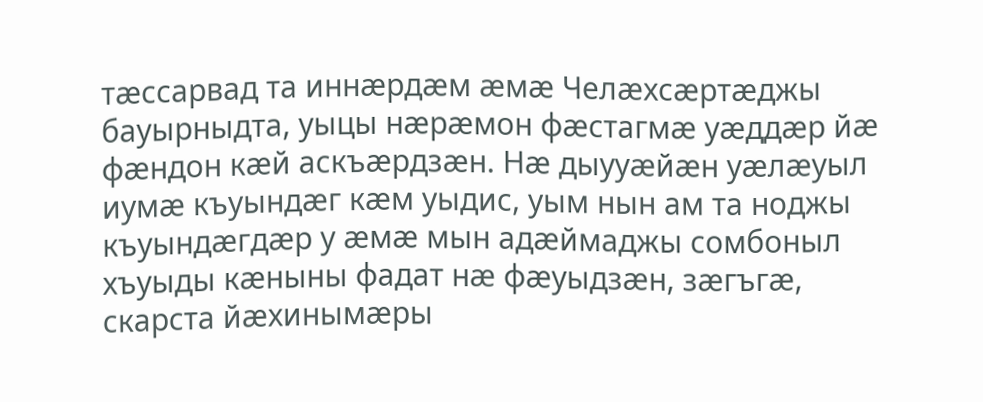тæссарвад та иннæрдæм æмæ Челæхсæртæджы бауырныдта, уыцы нæрæмон фæстагмæ уæддæр йæ фæндон кæй аскъæрдзæн. Нæ дыууæйæн уæлæуыл иумæ къуындæг кæм уыдис, уым нын ам та ноджы къуындæгдæр у æмæ мын адæймаджы сомбоныл хъуыды кæныны фадат нæ фæуыдзæн, зæгъгæ, скарста йæхинымæры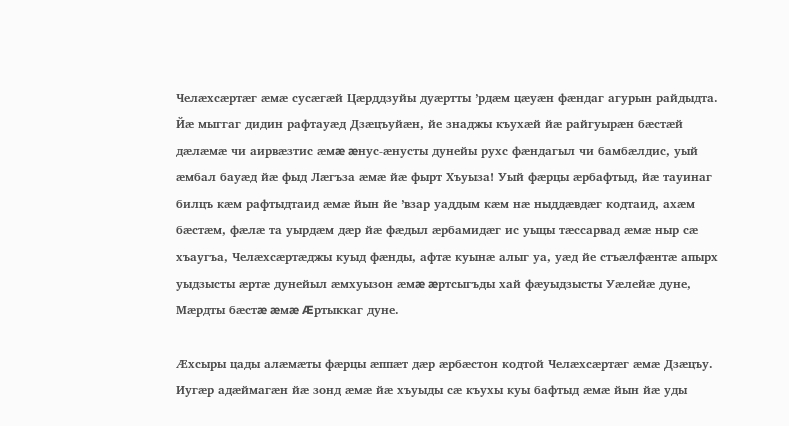Челæхсæртæг æмæ сусæгæй Цæрддзуйы дуæртты ’рдæм цæуæн фæндаг агурын райдыдта. Йæ мыггаг дидин рафтауæд Дзæцъуйæн, йе знаджы къухæй йæ райгуырæн бæстæй дæлæмæ чи аирвæзтис æмæ æнус-æнусты дунейы рухс фæндагыл чи бамбæлдис, уый æмбал бауæд йæ фыд Лæгъза æмæ йæ фырт Хъуыза! Уый фæрцы æрбафтыд, йæ тауинаг билцъ кæм рафтыдтаид æмæ йын йе ’взар уаддым кæм нæ ныддæвдæг кодтаид, ахæм бæстæм, фæлæ та уырдæм дæр йæ фæдыл æрбамидæг ис уыцы тæссарвад æмæ ныр сæ хъаугъа, Челæхсæртæджы куыд фæнды, афтæ куынæ алыг уа, уæд йе стъæлфæнтæ апырх уыдзысты æртæ дунейыл æмхуызон æмæ æртсыгъды хай фæуыдзысты Уæлейæ дуне, Мæрдты бæстæ æмæ Æртыккаг дуне.

Æхсыры цады алæмæты фæрцы æппæт дæр æрбæстон кодтой Челæхсæртæг æмæ Дзæцъу. Иугæр адæймагæн йæ зонд æмæ йæ хъуыды сæ къухы куы бафтыд æмæ йын йæ уды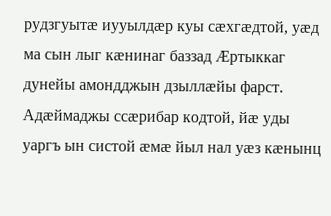рудзгуытæ иууылдæр куы сæхгæдтой, уæд ма сын лыг кæнинаг баззад Æртыккаг дунейы амондджын дзыллæйы фарст. Адæймаджы ссæрибар кодтой, йæ уды уаргъ ын систой æмæ йыл нал уæз кæнынц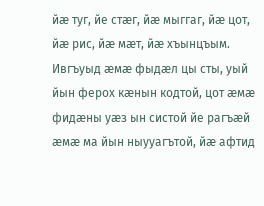йæ туг, йе стæг, йæ мыггаг, йæ цот, йæ рис, йæ мæт, йæ хъынцъым. Ивгъуыд æмæ фыдæл цы сты, уый йын ферох кæнын кодтой, цот æмæ фидæны уæз ын систой йе рагъæй æмæ ма йын ныууагътой, йæ афтид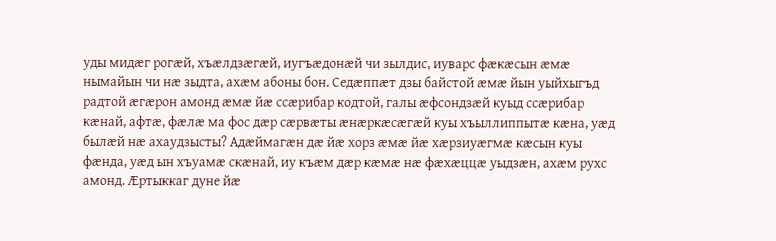уды мидæг рогæй, хъæлдзæгæй, иугъæдонæй чи зылдис, иуварс фæкæсын æмæ нымайын чи нæ зыдта, ахæм абоны бон. Седæппæт дзы байстой æмæ йын уыйхыгъд радтой æгæрон амонд æмæ йæ ссæрибар кодтой, галы æфсондзæй куыд ссæрибар кæнай, афтæ, фæлæ ма фос дæр сæрвæты æнæркæсæгæй куы хъыллиппытæ кæна, уæд былæй нæ ахаудзысты? Адæймагæн дæ йæ хорз æмæ йæ хæрзиуæгмæ кæсын куы фæнда, уæд ын хъуамæ скæнай, иу къæм дæр кæмæ нæ фæхæццæ уыдзæн, ахæм рухс амонд. Æртыккаг дуне йæ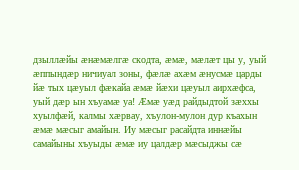дзыллæйы æнæмæлгæ скодта, æмæ, мæлæт цы у, уый æппындæр ничиуал зоны, фæлæ ахæм æнусмæ царды йæ тых цæуыл фæкайа æмæ йæхи цæуыл аирхæфса, уый дæр ын хъуамæ уа! Æмæ уæд райдыдтой зæххы хуылфæй, калмы хæрвау, хъулон-мулон дур къахын æмæ мæсыг амайын. Иу мæсыг расайдта иннæйы самайыны хъуыды æмæ иу цалдæр мæсыджы сæ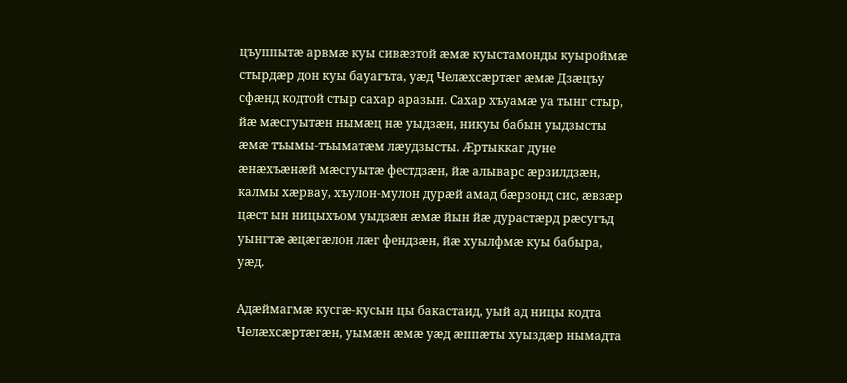цъуппытæ арвмæ куы сивæзтой æмæ куыстамонды куыроймæ стырдæр дон куы бауагъта, уæд Челæхсæртæг æмæ Дзæцъу сфæнд кодтой стыр сахар аразын. Сахар хъуамæ уа тынг стыр, йæ мæсгуытæн нымæц нæ уыдзæн, никуы бабын уыдзысты æмæ тъымы-тъыматæм лæудзысты. Æртыккаг дуне æнæхъæнæй мæсгуытæ фестдзæн, йæ алыварс æрзилдзæн, калмы хæрвау, хъулон-мулон дурæй амад бæрзонд сис, æвзæр цæст ын ницыхъом уыдзæн æмæ йын йæ дурастæрд рæсугъд уынгтæ æцæгæлон лæг фендзæн, йæ хуылфмæ куы бабыра, уæд.

Адæймагмæ кусгæ-кусын цы бакастаид, уый ад ницы кодта Челæхсæртæгæн, уымæн æмæ уæд æппæты хуыздæр нымадта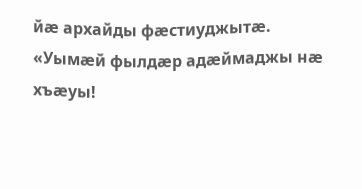йæ архайды фæстиуджытæ. «Уымæй фылдæр адæймаджы нæ хъæуы!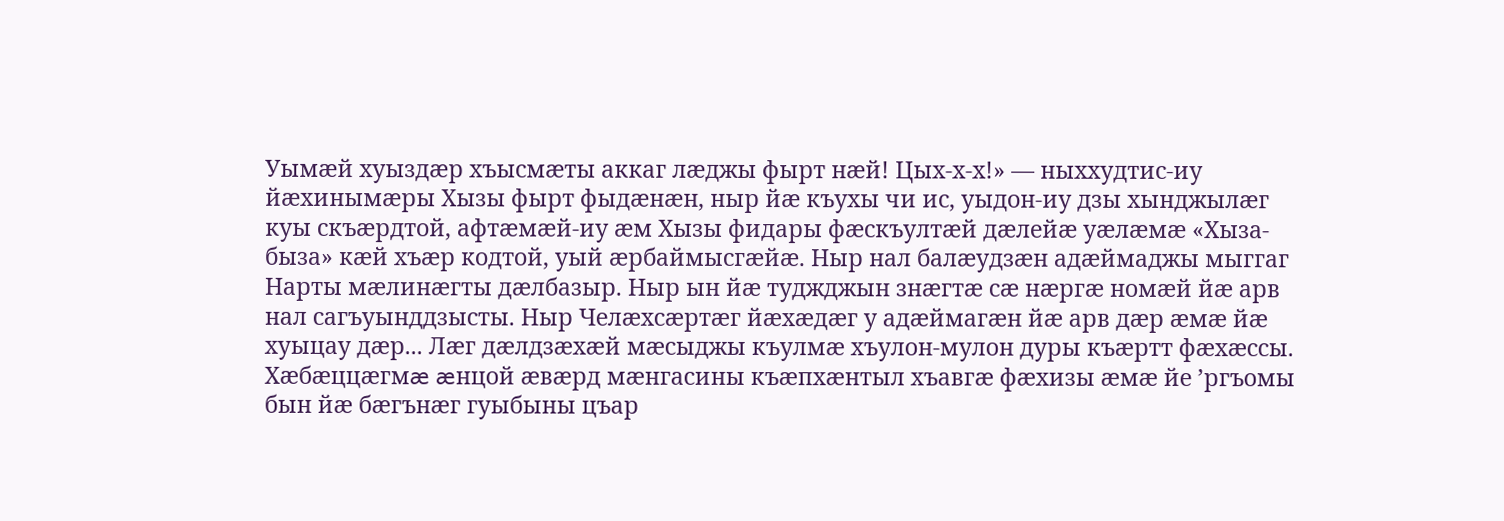Уымæй хуыздæр хъысмæты аккаг лæджы фырт нæй! Цых-х-х!» — ныххудтис-иу йæхинымæры Хызы фырт фыдæнæн, ныр йæ къухы чи ис, уыдон-иу дзы хынджылæг куы скъæрдтой, афтæмæй-иу æм Хызы фидары фæскъултæй дæлейæ уæлæмæ «Хыза-быза» кæй хъæр кодтой, уый æрбаймысгæйæ. Ныр нал балæудзæн адæймаджы мыггаг Нарты мæлинæгты дæлбазыр. Ныр ын йæ туджджын знæгтæ сæ нæргæ номæй йæ арв нал сагъуынддзысты. Ныр Челæхсæртæг йæхæдæг у адæймагæн йæ арв дæр æмæ йæ хуыцау дæр... Лæг дæлдзæхæй мæсыджы къулмæ хъулон-мулон дуры къæртт фæхæссы. Хæбæццæгмæ æнцой æвæрд мæнгасины къæпхæнтыл хъавгæ фæхизы æмæ йе ’ргъомы бын йæ бæгънæг гуыбыны цъар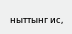ныттынг ис,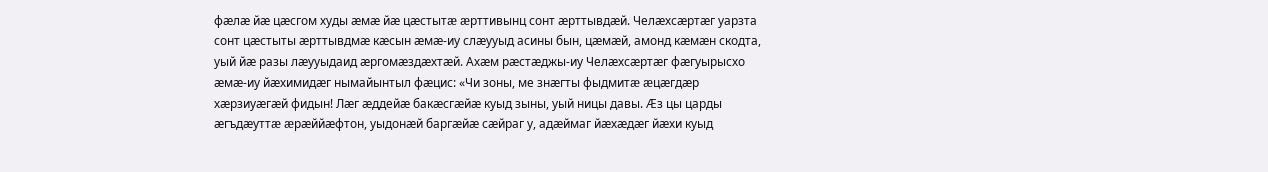фæлæ йæ цæсгом худы æмæ йæ цæстытæ æрттивынц сонт æрттывдæй. Челæхсæртæг уарзта сонт цæстыты æрттывдмæ кæсын æмæ-иу слæууыд асины бын, цæмæй, амонд кæмæн скодта, уый йæ разы лæууыдаид æргомæздæхтæй. Ахæм рæстæджы-иу Челæхсæртæг фæгуырысхо æмæ-иу йæхимидæг нымайынтыл фæцис: «Чи зоны, ме знæгты фыдмитæ æцæгдæр хæрзиуæгæй фидын! Лæг æддейæ бакæсгæйæ куыд зыны, уый ницы давы. Æз цы царды æгъдæуттæ æрæййæфтон, уыдонæй баргæйæ сæйраг у, адæймаг йæхæдæг йæхи куыд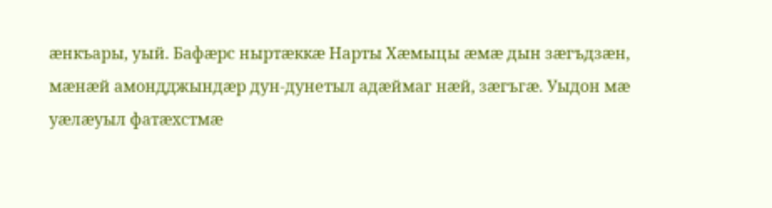æнкъары, уый. Бафæрс ныртæккæ Нарты Хæмыцы æмæ дын зæгъдзæн, мæнæй амондджындæр дун-дунетыл адæймаг нæй, зæгъгæ. Уыдон мæ уæлæуыл фатæхстмæ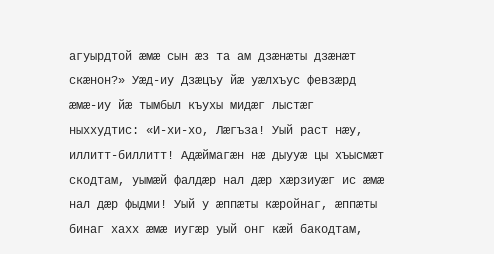агуырдтой æмæ сын æз та ам дзæнæты дзæнæт скæнон?» Уæд-иу Дзæцъу йæ уæлхъус февзæрд æмæ-иу йæ тымбыл къухы мидæг лыстæг ныххудтис: «И-хи-хо, Лæгъза! Уый раст нæу, иллитт-биллитт! Адæймагæн нæ дыууæ цы хъысмæт скодтам, уымæй фалдæр нал дæр хæрзиуæг ис æмæ нал дæр фыдми! Уый у æппæты кæройнаг, æппæты бинаг хахх æмæ иугæр уый онг кæй бакодтам,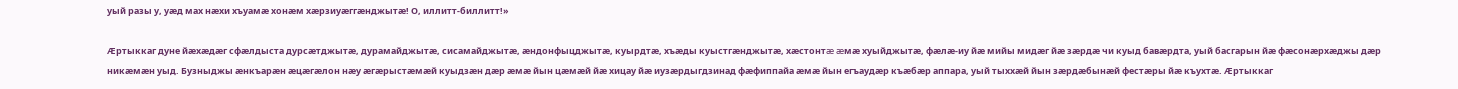уый разы у, уæд мах нæхи хъуамæ хонæм хæрзиуæггæнджытæ! О, иллитт-биллитт!»

Æртыккаг дуне йæхæдæг сфæлдыста дурсæтджытæ, дурамайджытæ, сисамайджытæ, æндонфыцджытæ, куырдтæ, хъæды куыстгæнджытæ, хæстонтæ æмæ хуыйджытæ, фæлæ-иу йæ мийы мидæг йæ зæрдæ чи куыд бавæрдта, уый басгарын йæ фæсонæрхæджы дæр никæмæн уыд. Бузныджы æнкъарæн æцæгæлон нæу æгæрыстæмæй куыдзæн дæр æмæ йын цæмæй йæ хицау йæ иузæрдыгдзинад фæфиппайа æмæ йын егъаудæр къæбæр аппара, уый тыххæй йын зæрдæбынæй фестæры йæ къухтæ. Æртыккаг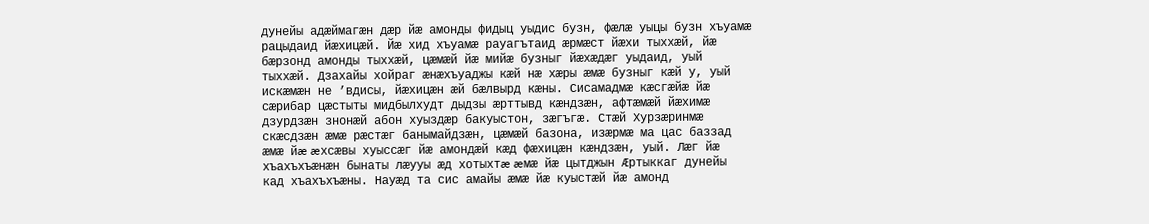дунейы адæймагæн дæр йæ амонды фидыц уыдис бузн, фæлæ уыцы бузн хъуамæ рацыдаид йæхицæй. Йæ хид хъуамæ рауагътаид æрмæст йæхи тыххæй, йæ бæрзонд амонды тыххæй, цæмæй йæ мийæ бузныг йæхæдæг уыдаид, уый тыххæй. Дзахайы хойраг æнæхъуаджы кæй нæ хæры æмæ бузныг кæй у, уый искæмæн не ’вдисы, йæхицæн æй бæлвырд кæны. Сисамадмæ кæсгæйæ йæ сæрибар цæстыты мидбылхудт дыдзы æрттывд кæндзæн, афтæмæй йæхимæ дзурдзæн знонæй абон хуыздæр бакуыстон, зæгъгæ. Стæй Хурзæринмæ скæсдзæн æмæ рæстæг банымайдзæн, цæмæй базона, изæрмæ ма цас баззад æмæ йæ æхсæвы хуыссæг йæ амондæй кæд фæхицæн кæндзæн, уый. Лæг йæ хъахъхъæнæн бынаты лæууы æд хотыхтæ æмæ йæ цытджын Æртыккаг дунейы кад хъахъхъæны. Науæд та сис амайы æмæ йæ куыстæй йæ амонд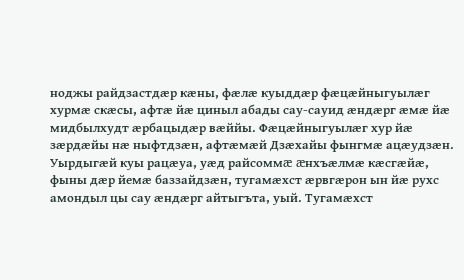ноджы райдзастдæр кæны, фæлæ куыддæр фæцæйныгуылæг хурмæ скæсы, афтæ йæ циныл абады сау-сауид æндæрг æмæ йæ мидбылхудт æрбацыдæр вæййы. Фæцæйныгуылæг хур йæ зæрдæйы нæ ныфтдзæн, афтæмæй Дзæхайы фынгмæ ацæудзæн. Уырдыгæй куы рацæуа, уæд райсоммæ æнхъæлмæ кæсгæйæ, фыны дæр йемæ баззайдзæн, тугамæхст æрвгæрон ын йæ рухс амондыл цы сау æндæрг айтыгъта, уый. Тугамæхст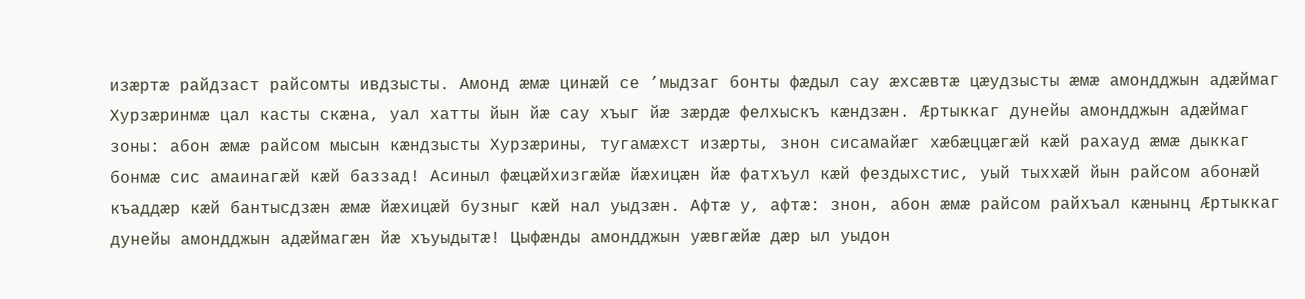изæртæ райдзаст райсомты ивдзысты. Амонд æмæ цинæй се ’мыдзаг бонты фæдыл сау æхсæвтæ цæудзысты æмæ амондджын адæймаг Хурзæринмæ цал касты скæна, уал хатты йын йæ сау хъыг йæ зæрдæ фелхыскъ кæндзæн. Æртыккаг дунейы амондджын адæймаг зоны: абон æмæ райсом мысын кæндзысты Хурзæрины, тугамæхст изæрты, знон сисамайæг хæбæццæгæй кæй рахауд æмæ дыккаг бонмæ сис амаинагæй кæй баззад! Асиныл фæцæйхизгæйæ йæхицæн йæ фатхъул кæй фездыхстис, уый тыххæй йын райсом абонæй къаддæр кæй бантысдзæн æмæ йæхицæй бузныг кæй нал уыдзæн. Афтæ у, афтæ: знон, абон æмæ райсом райхъал кæнынц Æртыккаг дунейы амондджын адæймагæн йæ хъуыдытæ! Цыфæнды амондджын уæвгæйæ дæр ыл уыдон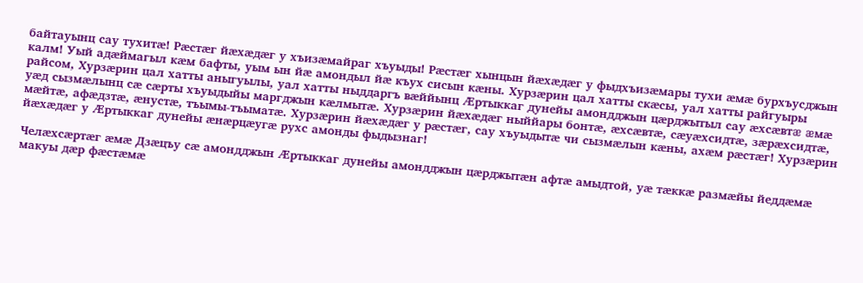байтауынц сау тухитæ! Рæстæг йæхæдæг у хъизæмайраг хъуыды! Рæстæг хынцын йæхæдæг у фыдхъизæмары тухи æмæ бурхъусджын калм! Уый адæймагыл кæм бафты, уым ын йæ амондыл йæ къух сисын кæны. Хурзæрин цал хатты скæсы, уал хатты райгуыры райсом, Хурзæрин цал хатты аныгуылы, уал хатты ныддаргъ вæййынц Æртыккаг дунейы амондджын цæрджытыл сау æхсæвтæ æмæ уæд сызмæлынц сæ сæрты хъуыдыйы маргджын кæлмытæ. Хурзæрин йæхæдæг ныййары бонтæ, æхсæвтæ, сæуæхсидтæ, зæрæхсидтæ, мæйтæ, афæдзтæ, æнустæ, тъымы-тъыматæ. Хурзæрин йæхæдæг у рæстæг, сау хъуыдытæ чи сызмæлын кæны, ахæм рæстæг! Хурзæрин йæхæдæг у Æртыккаг дунейы æнæрцæугæ рухс амонды фыдызнаг!

Челæхсæртæг æмæ Дзæцъу сæ амондджын Æртыккаг дунейы амондджын цæрджытæн афтæ амыдтой, уæ тæккæ размæйы йеддæмæ макуы дæр фæстæмæ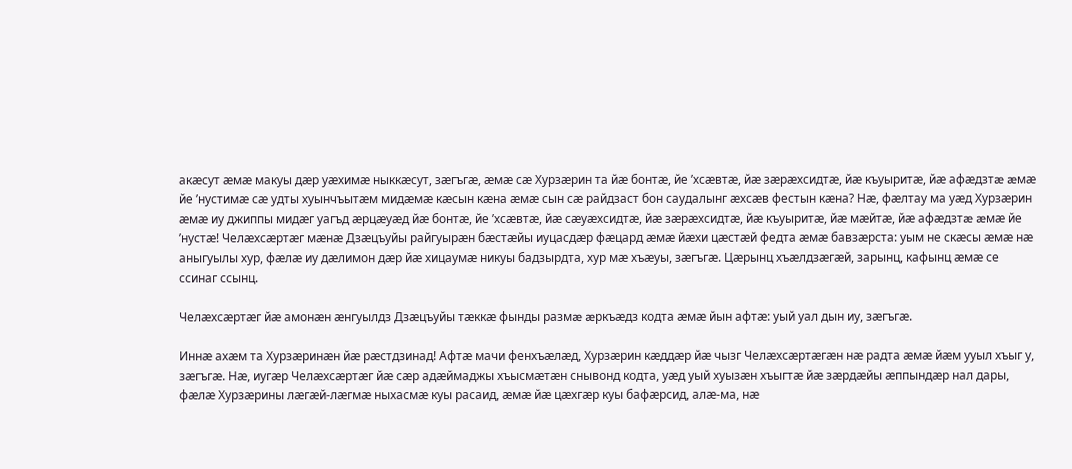акæсут æмæ макуы дæр уæхимæ ныккæсут, зæгъгæ, æмæ сæ Хурзæрин та йæ бонтæ, йе ’хсæвтæ, йæ зæрæхсидтæ, йæ къуыритæ, йæ афæдзтæ æмæ йе ’нустимæ сæ удты хуынчъытæм мидæмæ кæсын кæна æмæ сын сæ райдзаст бон саудалынг æхсæв фестын кæна? Нæ, фæлтау ма уæд Хурзæрин æмæ иу джиппы мидæг уагъд æрцæуæд йæ бонтæ, йе ’хсæвтæ, йæ сæуæхсидтæ, йæ зæрæхсидтæ, йæ къуыритæ, йæ мæйтæ, йæ афæдзтæ æмæ йе ’нустæ! Челæхсæртæг мæнæ Дзæцъуйы райгуырæн бæстæйы иуцасдæр фæцард æмæ йæхи цæстæй федта æмæ бавзæрста: уым не скæсы æмæ нæ аныгуылы хур, фæлæ иу дæлимон дæр йæ хицаумæ никуы бадзырдта, хур мæ хъæуы, зæгъгæ. Цæрынц хъæлдзæгæй, зарынц, кафынц æмæ се ссинаг ссынц.

Челæхсæртæг йæ амонæн æнгуылдз Дзæцъуйы тæккæ фынды размæ æркъæдз кодта æмæ йын афтæ: уый уал дын иу, зæгъгæ.

Иннæ ахæм та Хурзæринæн йæ рæстдзинад! Афтæ мачи фенхъæлæд, Хурзæрин кæддæр йæ чызг Челæхсæртæгæн нæ радта æмæ йæм ууыл хъыг у, зæгъгæ. Нæ, иугæр Челæхсæртæг йæ сæр адæймаджы хъысмæтæн снывонд кодта, уæд уый хуызæн хъыгтæ йæ зæрдæйы æппындæр нал дары, фæлæ Хурзæрины лæгæй-лæгмæ ныхасмæ куы расаид, æмæ йæ цæхгæр куы бафæрсид, алæ-ма, нæ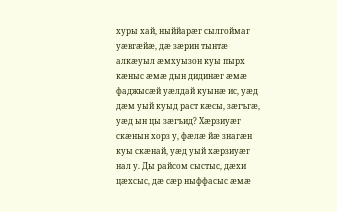хуры хай, ныййарæг сылгоймаг уæвгæйæ, дæ зæрин тынтæ алкæуыл æмхуызон куы пырх кæныс æмæ дын дидинæг æмæ фаджысæй уæлдай куынæ ис, уæд дæм уый куыд раст кæсы, зæгъгæ, уæд ын цы зæгъид? Хæрзиуæг скæнын хорз у, фæлæ йæ знагæн куы скæнай, уæд уый хæрзиуæг нал у. Ды райсом сыстыс, дæхи цæхсыс, дæ сæр ныффасыс æмæ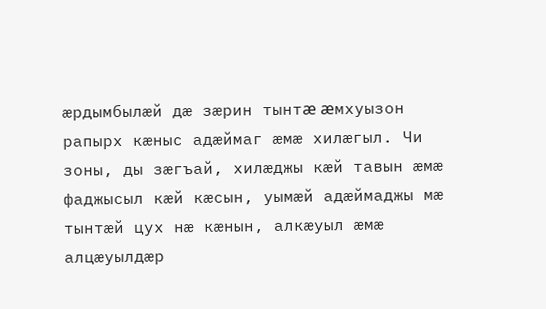æрдымбылæй дæ зæрин тынтæ æмхуызон рапырх кæныс адæймаг æмæ хилæгыл. Чи зоны, ды зæгъай, хилæджы кæй тавын æмæ фаджысыл кæй кæсын, уымæй адæймаджы мæ тынтæй цух нæ кæнын, алкæуыл æмæ алцæуылдæр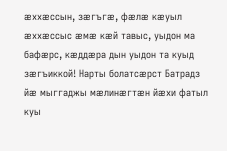æххæссын, зæгъгæ, фæлæ кæуыл æххæссыс æмæ кæй тавыс, уыдон ма бафæрс, кæддæра дын уыдон та куыд зæгъиккой! Нарты болатсæрст Батрадз йæ мыггаджы мæлинæгтæн йæхи фатыл куы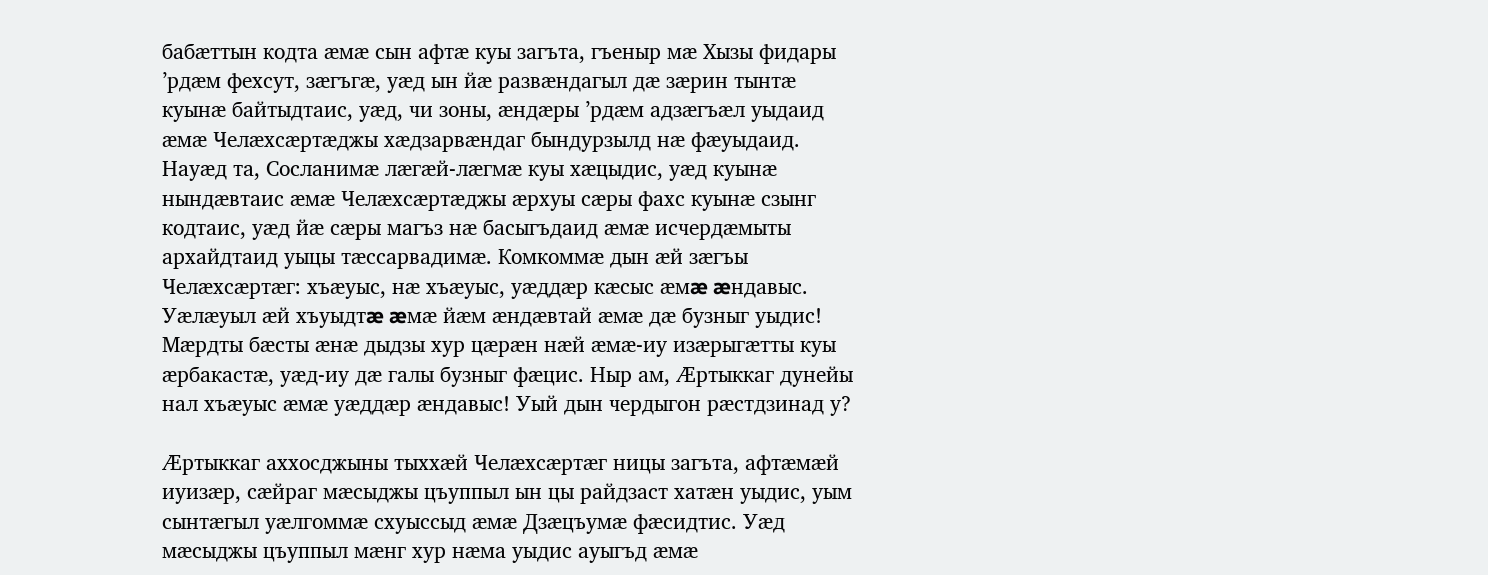бабæттын кодта æмæ сын афтæ куы загъта, гъеныр мæ Хызы фидары ’рдæм фехсут, зæгъгæ, уæд ын йæ развæндагыл дæ зæрин тынтæ куынæ байтыдтаис, уæд, чи зоны, æндæры ’рдæм адзæгъæл уыдаид æмæ Челæхсæртæджы хæдзарвæндаг бындурзылд нæ фæуыдаид. Науæд та, Сосланимæ лæгæй-лæгмæ куы хæцыдис, уæд куынæ нындæвтаис æмæ Челæхсæртæджы æрхуы сæры фахс куынæ сзынг кодтаис, уæд йæ сæры магъз нæ басыгъдаид æмæ исчердæмыты архайдтаид уыцы тæссарвадимæ. Комкоммæ дын æй зæгъы Челæхсæртæг: хъæуыс, нæ хъæуыс, уæддæр кæсыс æмæ æндавыс. Уæлæуыл æй хъуыдтæ æмæ йæм æндæвтай æмæ дæ бузныг уыдис! Мæрдты бæсты æнæ дыдзы хур цæрæн нæй æмæ-иу изæрыгæтты куы æрбакастæ, уæд-иу дæ галы бузныг фæцис. Ныр ам, Æртыккаг дунейы нал хъæуыс æмæ уæддæр æндавыс! Уый дын чердыгон рæстдзинад у?

Æртыккаг аххосджыны тыххæй Челæхсæртæг ницы загъта, афтæмæй иуизæр, сæйраг мæсыджы цъуппыл ын цы райдзаст хатæн уыдис, уым сынтæгыл уæлгоммæ схуыссыд æмæ Дзæцъумæ фæсидтис. Уæд мæсыджы цъуппыл мæнг хур нæма уыдис ауыгъд æмæ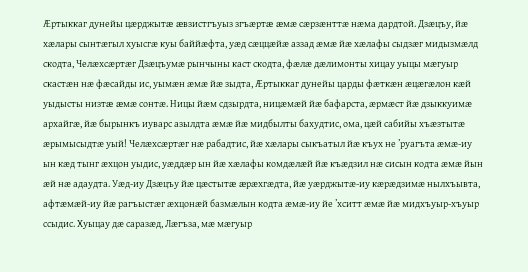Æртыккаг дунейы цæрджытæ æвзистгъуыз згъæртæ æмæ сæрзæнттæ нæма дардтой. Дзæцъу, йæ хæлары сынтæгыл хуысгæ куы баййæфта, уæд сæццæйæ аззад æмæ йæ хæлафы сыдзæг мидызмæлд скодта, Челæхсæртæг Дзæцъумæ рынчыны каст скодта, фæлæ дæлимонты хицау уыцы мæгуыр скастæн нæ фæсайды ис, уымæн æмæ йæ зыдта, Æртыккаг дунейы царды фæткæн æцæгæлон кæй уыдысты низтæ æмæ сонтæ. Ницы йæм сдзырдта, ницæмæй йæ бафарста, æрмæст йæ дзыккуимæ архайгæ, йæ бырынкъ иуварс азылдта æмæ йæ мидбылты бахудтис, ома, цæй сабийы хъæзтытæ æрымысыдтæ уый! Челæхсæртæг нæ рабадтис, йæ хæлары сыкъатыл йæ къух не ’руагъта æмæ-иу ын кæд тынг æхцон уыдис, уæддæр ын йæ хæлафы комдæлæй йæ къæдзил нæ сисын кодта æмæ йын æй нæ адаудта. Уæд-иу Дзæцъу йæ цæстытæ æрæхгæдта, йæ уæрджытæ-иу кæрæдзимæ нылхъывта, афтæмæй-иу йæ рагъыстæг æхцонæй базмæлын кодта æмæ-иу йе ’хситт æмæ йæ мидхъуыр-хъуыр ссыдис. Хуыцау дæ саразæд, Лæгъза, мæ мæгуыр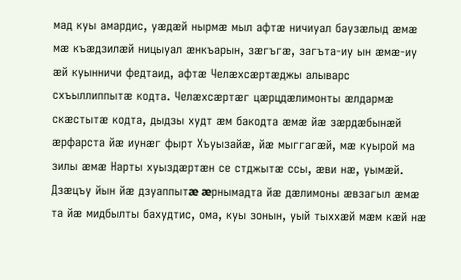мад куы амардис, уæдæй нырмæ мыл афтæ ничиуал баузæлыд æмæ мæ къæдзилæй ницыуал æнкъарын, зæгъгæ, загъта-иу ын æмæ-иу æй куынничи федтаид, афтæ Челæхсæртæджы алыварс схъыллиппытæ кодта. Челæхсæртæг цæрцдæлимонты æлдармæ скæстытæ кодта, дыдзы худт æм бакодта æмæ йæ зæрдæбынæй æрфарста йæ иунæг фырт Хъуызайæ, йæ мыггагæй, мæ куырой ма зилы æмæ Нарты хуыздæртæн се стджытæ ссы, æви нæ, уымæй. Дзæцъу йын йæ дзуаппытæ æрнымадта йæ дæлимоны æвзагыл æмæ та йæ мидбылты бахудтис, ома, куы зонын, уый тыххæй мæм кæй нæ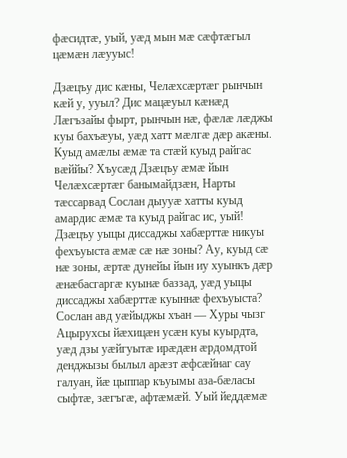фæсидтæ, уый, уæд мын мæ сæфтæгыл цæмæн лæууыс!

Дзæцъу дис кæны, Челæхсæртæг рынчын кæй у, ууыл? Дис мацæуыл кæнæд Лæгъзайы фырт, рынчын нæ, фæлæ лæджы куы бахъæуы, уæд хатт мæлгæ дæр акæны. Куыд амæлы æмæ та стæй куыд райгас вæййы? Хъусæд Дзæцъу æмæ йын Челæхсæртæг банымайдзæн, Нарты тæссарвад Сослан дыууæ хатты куыд амардис æмæ та куыд райгас ис, уый! Дзæцъу уыцы диссаджы хабæрттæ никуы фехъуыста æмæ сæ нæ зоны? Ау, куыд сæ нæ зоны, æртæ дунейы йын иу хуынкъ дæр æнæбасгаргæ куынæ баззад, уæд уыцы диссаджы хабæрттæ куыннæ фехъуыста? Сослан авд уæйыджы хъан — Хуры чызг Ацырухсы йæхицæн усæн куы куырдта, уæд дзы уæйгуытæ ирæдæн æрдомдтой денджызы былыл арæзт æфсæйнаг сау галуан, йæ цыппар къуымы аза-бæласы сыфтæ, зæгъгæ, афтæмæй. Уый йеддæмæ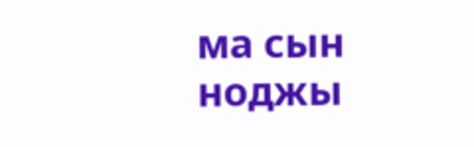ма сын ноджы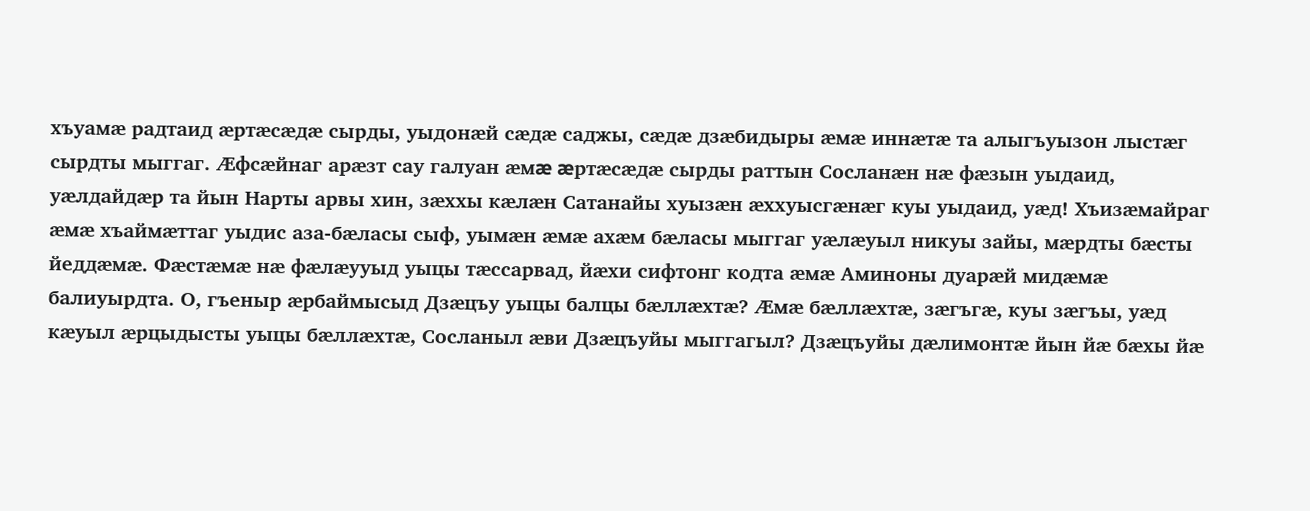хъуамæ радтаид æртæсæдæ сырды, уыдонæй сæдæ саджы, сæдæ дзæбидыры æмæ иннæтæ та алыгъуызон лыстæг сырдты мыггаг. Æфсæйнаг арæзт сау галуан æмæ æртæсæдæ сырды раттын Сосланæн нæ фæзын уыдаид, уæлдайдæр та йын Нарты арвы хин, зæххы кæлæн Сатанайы хуызæн æххуысгæнæг куы уыдаид, уæд! Хъизæмайраг æмæ хъаймæттаг уыдис аза-бæласы сыф, уымæн æмæ ахæм бæласы мыггаг уæлæуыл никуы зайы, мæрдты бæсты йеддæмæ. Фæстæмæ нæ фæлæууыд уыцы тæссарвад, йæхи сифтонг кодта æмæ Аминоны дуарæй мидæмæ балиуырдта. О, гъеныр æрбаймысыд Дзæцъу уыцы балцы бæллæхтæ? Æмæ бæллæхтæ, зæгъгæ, куы зæгъы, уæд кæуыл æрцыдысты уыцы бæллæхтæ, Сосланыл æви Дзæцъуйы мыггагыл? Дзæцъуйы дæлимонтæ йын йæ бæхы йæ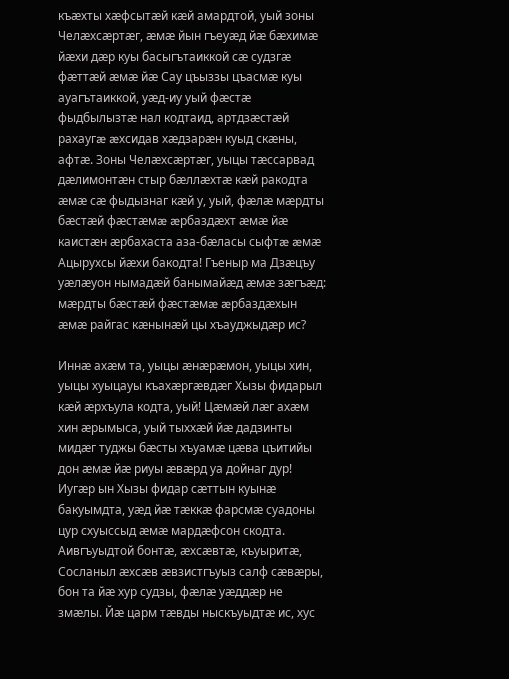къæхты хæфсытæй кæй амардтой, уый зоны Челæхсæртæг, æмæ йын гъеуæд йæ бæхимæ йæхи дæр куы басыгътаиккой сæ судзгæ фæттæй æмæ йæ Сау цъыззы цъасмæ куы ауагътаиккой, уæд-иу уый фæстæ фыдбылызтæ нал кодтаид, артдзæстæй рахаугæ æхсидав хæдзарæн куыд скæны, афтæ. Зоны Челæхсæртæг, уыцы тæссарвад дæлимонтæн стыр бæллæхтæ кæй ракодта æмæ сæ фыдызнаг кæй у, уый, фæлæ мæрдты бæстæй фæстæмæ æрбаздæхт æмæ йæ каистæн æрбахаста аза-бæласы сыфтæ æмæ Ацырухсы йæхи бакодта! Гъеныр ма Дзæцъу уæлæуон нымадæй банымайæд æмæ зæгъæд: мæрдты бæстæй фæстæмæ æрбаздæхын æмæ райгас кæнынæй цы хъауджыдæр ис?

Иннæ ахæм та, уыцы æнæрæмон, уыцы хин, уыцы хуыцауы къахæргæвдæг Хызы фидарыл кæй æрхъула кодта, уый! Цæмæй лæг ахæм хин æрымыса, уый тыххæй йæ дадзинты мидæг туджы бæсты хъуамæ цæва цъитийы дон æмæ йæ риуы æвæрд уа дойнаг дур! Иугæр ын Хызы фидар сæттын куынæ бакуымдта, уæд йæ тæккæ фарсмæ суадоны цур схуыссыд æмæ мардæфсон скодта. Аивгъуыдтой бонтæ, æхсæвтæ, къуыритæ, Сосланыл æхсæв æвзистгъуыз салф сæвæры, бон та йæ хур судзы, фæлæ уæддæр не змæлы. Йæ царм тæвды ныскъуыдтæ ис, хус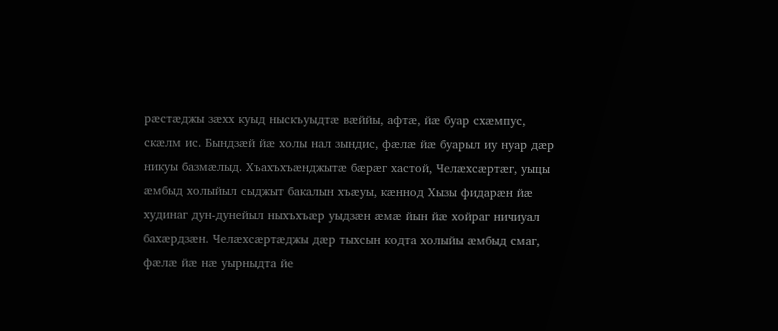рæстæджы зæхх куыд ныскъуыдтæ вæййы, афтæ, йæ буар схæмпус, скæлм ис. Бындзæй йæ холы нал зындис, фæлæ йæ буарыл иу нуар дæр никуы базмæлыд. Хъахъхъæнджытæ бæрæг хастой, Челæхсæртæг, уыцы æмбыд холыйыл сыджыт бакалын хъæуы, кæннод Хызы фидарæн йæ худинаг дун-дунейыл ныхъхъæр уыдзæн æмæ йын йæ хойраг ничиуал бахæрдзæн. Челæхсæртæджы дæр тыхсын кодта холыйы æмбыд смаг, фæлæ йæ нæ уырныдта йе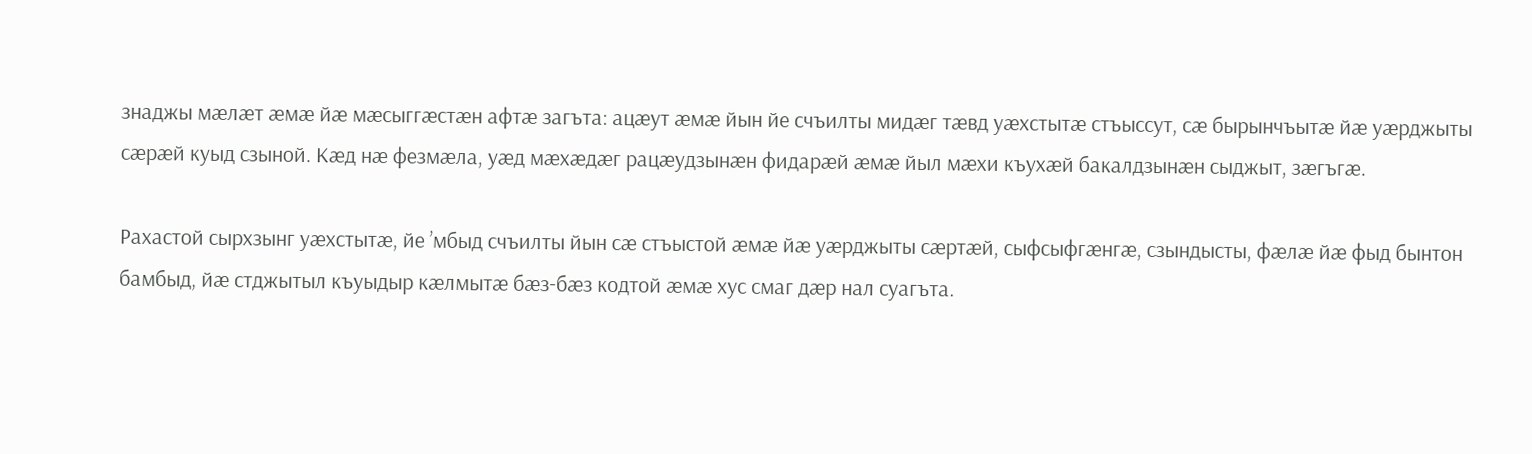знаджы мæлæт æмæ йæ мæсыггæстæн афтæ загъта: ацæут æмæ йын йе счъилты мидæг тæвд уæхстытæ стъыссут, сæ бырынчъытæ йæ уæрджыты сæрæй куыд сзыной. Кæд нæ фезмæла, уæд мæхæдæг рацæудзынæн фидарæй æмæ йыл мæхи къухæй бакалдзынæн сыджыт, зæгъгæ.

Рахастой сырхзынг уæхстытæ, йе ’мбыд счъилты йын сæ стъыстой æмæ йæ уæрджыты сæртæй, сыфсыфгæнгæ, сзындысты, фæлæ йæ фыд бынтон бамбыд, йæ стджытыл къуыдыр кæлмытæ бæз-бæз кодтой æмæ хус смаг дæр нал суагъта.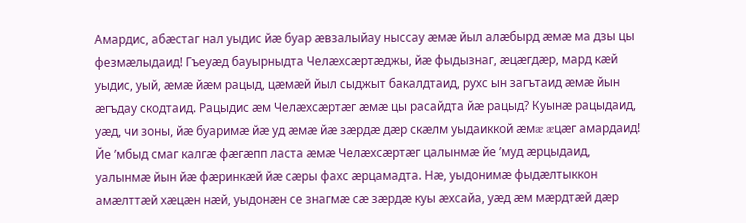Амардис, абæстаг нал уыдис йæ буар æвзалыйау ныссау æмæ йыл алæбырд æмæ ма дзы цы фезмæлыдаид! Гъеуæд бауырныдта Челæхсæртæджы, йæ фыдызнаг, æцæгдæр, мард кæй уыдис, уый, æмæ йæм рацыд, цæмæй йыл сыджыт бакалдтаид, рухс ын загътаид æмæ йын æгъдау скодтаид. Рацыдис æм Челæхсæртæг æмæ цы расайдта йæ рацыд? Куынæ рацыдаид, уæд, чи зоны, йæ буаримæ йæ уд æмæ йæ зæрдæ дæр скæлм уыдаиккой æмæ æцæг амардаид! Йе ’мбыд смаг калгæ фæгæпп ласта æмæ Челæхсæртæг цалынмæ йе ’муд æрцыдаид, уалынмæ йын йæ фæринкæй йæ сæры фахс æрцамадта. Нæ, уыдонимæ фыдæлтыккон амæлттæй хæцæн нæй, уыдонæн се знагмæ сæ зæрдæ куы æхсайа, уæд æм мæрдтæй дæр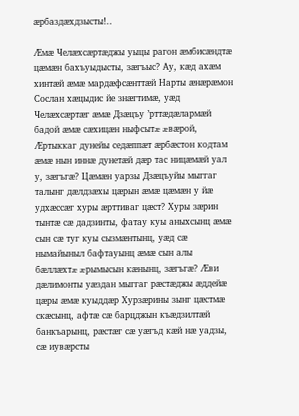æрбаздæхдзысты!..

Æмæ Челæхсæртæджы уыцы рагон æмбисæндтæ цæмæн бахъуыдысты, зæгъыс? Ау, кæд ахæм хинтæй æмæ мардæфсæнттæй Нарты æнæрæмон Сослан хæцыдис йе знæгтимæ, уæд Челæхсæртæг æмæ Дзæцъу ’рттæдæлармæй бадой æмæ сæхицæн ныфсытæ æвæрой, Æртыккаг дунейы седæппæт æрбæстон кодтам æмæ нын иннæ дунетæй дæр тас ницæмæй уал у, зæгъгæ? Цæмæн уарзы Дзæцъуйы мыггаг талынг дæлдзæхы цæрын æмæ цæмæн у йæ удхæссæг хуры æрттиваг цæст? Хуры зæрин тынтæ сæ дадзинты, фатау куы аныхсынц æмæ сын сæ туг куы сызмæнтынц, уæд сæ нымайыныл бафтауынц æмæ сын алы бæллæхтæ æрымысын кæнынц, зæгъгæ? Æви дæлимонты уæздан мыггаг рæстæджы æддейæ цæры æмæ куыддæр Хурзæрины зынг цæстмæ скæсынц, афтæ сæ барцджын къæдзилтæй банкъарынц, рæстæг сæ уæгъд кæй нæ уадзы, сæ иувæрсты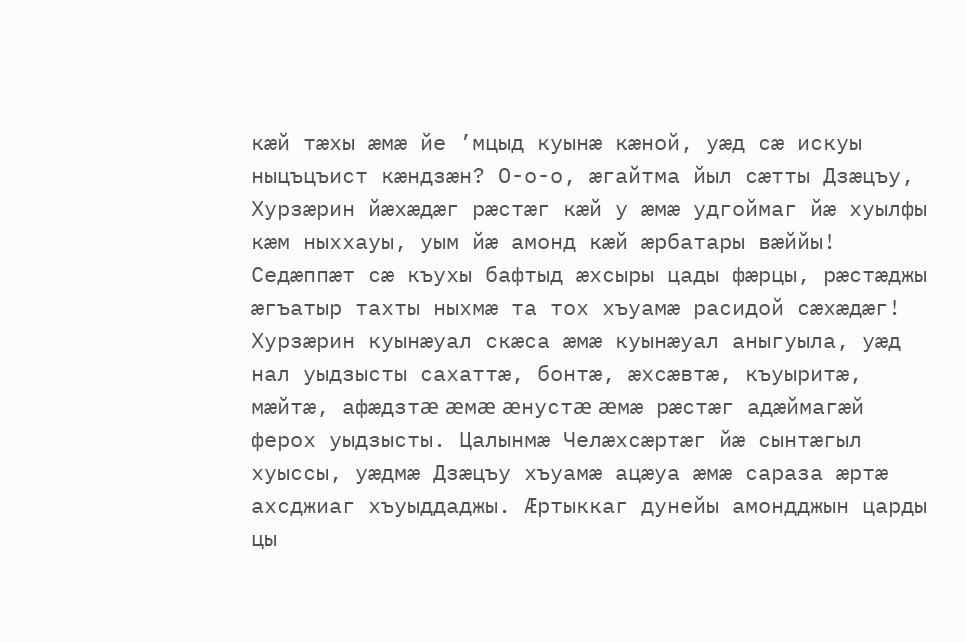кæй тæхы æмæ йе ’мцыд куынæ кæной, уæд сæ искуы ныцъцъист кæндзæн? О-о-о, æгайтма йыл сæтты Дзæцъу, Хурзæрин йæхæдæг рæстæг кæй у æмæ удгоймаг йæ хуылфы кæм ныххауы, уым йæ амонд кæй æрбатары вæййы! Седæппæт сæ къухы бафтыд æхсыры цады фæрцы, рæстæджы æгъатыр тахты ныхмæ та тох хъуамæ расидой сæхæдæг! Хурзæрин куынæуал скæса æмæ куынæуал аныгуыла, уæд нал уыдзысты сахаттæ, бонтæ, æхсæвтæ, къуыритæ, мæйтæ, афæдзтæ æмæ æнустæ æмæ рæстæг адæймагæй ферох уыдзысты. Цалынмæ Челæхсæртæг йæ сынтæгыл хуыссы, уæдмæ Дзæцъу хъуамæ ацæуа æмæ сараза æртæ ахсджиаг хъуыддаджы. Æртыккаг дунейы амондджын царды цы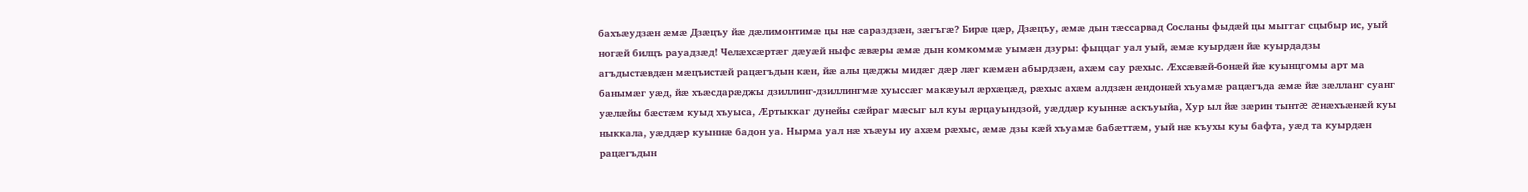бахъæудзæн æмæ Дзæцъу йæ дæлимонтимæ цы нæ сараздзæн, зæгъгæ? Бирæ цæр, Дзæцъу, æмæ дын тæссарвад Сосланы фыдæй цы мыггаг сцыбыр ис, уый ногæй билцъ рауадзæд! Челæхсæртæг дæуæй ныфс æвæры æмæ дын комкоммæ уымæн дзуры: фыццаг уал уый, æмæ куырдæн йæ куырдадзы агъдыстæвдæн мæцъистæй рацæгъдын кæн, йæ алы цæджы мидæг дæр лæг кæмæн абырдзæн, ахæм сау рæхыс. Æхсæвæй-бонæй йæ куынцгомы арт ма банымæг уæд, йæ хъæсдарæджы дзиллинг-дзиллингмæ хуыссæг макæуыл æрхæцæд, рæхыс ахæм алдзæн æндонæй хъуамæ рацæгъда æмæ йæ зæлланг суанг уæлæйы бæстæм куыд хъуыса, Æртыккаг дунейы сæйраг мæсыг ыл куы æрцауындзой, уæддæр куыннæ аскъуыйа, Хур ыл йæ зæрин тынтæ æнæхъæнæй куы ныккала, уæддæр куыннæ бадон уа. Нырма уал нæ хъæуы иу ахæм рæхыс, æмæ дзы кæй хъуамæ бабæттæм, уый нæ къухы куы бафта, уæд та куырдæн рацæгъдын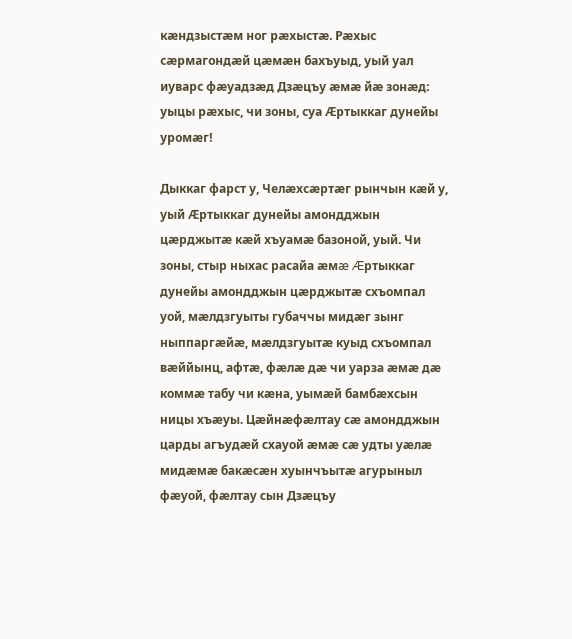кæндзыстæм ног рæхыстæ. Рæхыс сæрмагондæй цæмæн бахъуыд, уый уал иуварс фæуадзæд Дзæцъу æмæ йæ зонæд: уыцы рæхыс, чи зоны, суа Æртыккаг дунейы уромæг!

Дыккаг фарст у, Челæхсæртæг рынчын кæй у, уый Æртыккаг дунейы амондджын цæрджытæ кæй хъуамæ базоной, уый. Чи зоны, стыр ныхас расайа æмæ Æртыккаг дунейы амондджын цæрджытæ схъомпал уой, мæлдзгуыты губаччы мидæг зынг ныппаргæйæ, мæлдзгуытæ куыд схъомпал вæййынц, афтæ, фæлæ дæ чи уарза æмæ дæ коммæ табу чи кæна, уымæй бамбæхсын ницы хъæуы. Цæйнæфæлтау сæ амондджын царды агъудæй схауой æмæ сæ удты уæлæ мидæмæ бакæсæн хуынчъытæ агурыныл фæуой, фæлтау сын Дзæцъу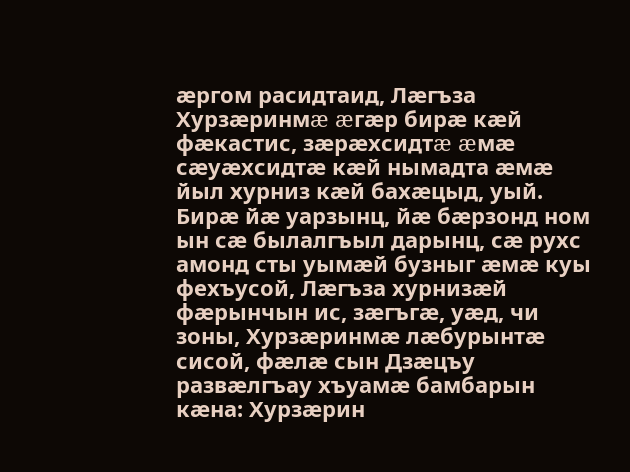æргом расидтаид, Лæгъза Хурзæринмæ æгæр бирæ кæй фæкастис, зæрæхсидтæ æмæ сæуæхсидтæ кæй нымадта æмæ йыл хурниз кæй бахæцыд, уый. Бирæ йæ уарзынц, йæ бæрзонд ном ын сæ былалгъыл дарынц, сæ рухс амонд сты уымæй бузныг æмæ куы фехъусой, Лæгъза хурнизæй фæрынчын ис, зæгъгæ, уæд, чи зоны, Хурзæринмæ лæбурынтæ сисой, фæлæ сын Дзæцъу развæлгъау хъуамæ бамбарын кæна: Хурзæрин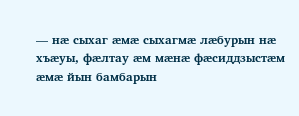— нæ сыхаг æмæ сыхагмæ лæбурын нæ хъæуы, фæлтау æм мæнæ фæсиддзыстæм æмæ йын бамбарын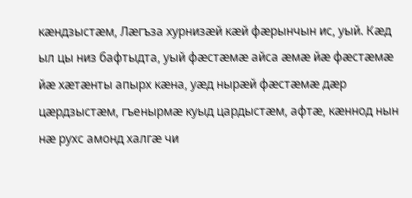кæндзыстæм, Лæгъза хурнизæй кæй фæрынчын ис, уый. Кæд ыл цы низ бафтыдта, уый фæстæмæ айса æмæ йæ фæстæмæ йæ хæтæнты апырх кæна, уæд нырæй фæстæмæ дæр цæрдзыстæм, гъенырмæ куыд цардыстæм, афтæ, кæннод нын нæ рухс амонд халгæ чи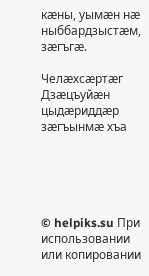кæны, уымæн нæ ныббардзыстæм, зæгъгæ.

Челæхсæртæг Дзæцъуйæн цыдæриддæр зæгъынмæ хъа





© helpiks.su При использовании или копировании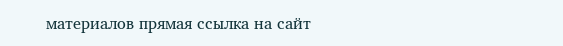материалов прямая ссылка на сайт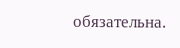обязательна.